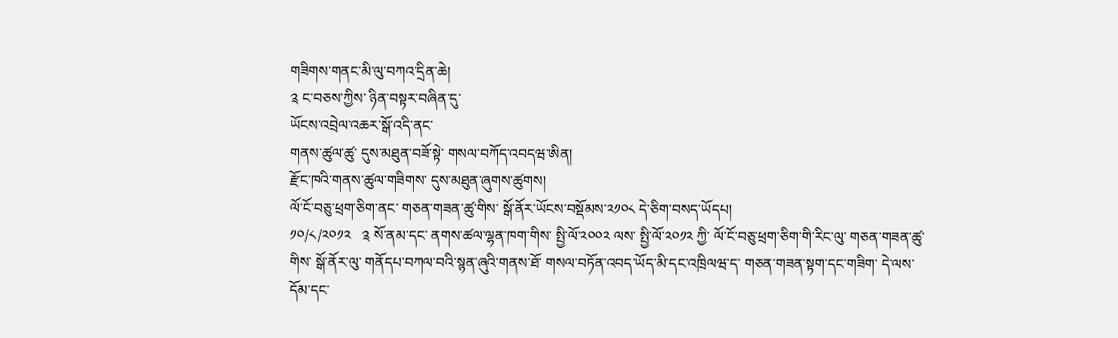གཟིགས་གནང་མི་ལུ་བཀའ་དྲིན་ཆེ།
༉ ང་བཅས་ཀྱིས་ ཉིན་བསྟར་བཞིན་དུ་
ཡོངས་འབྲེལ་འཆར་སྒོ་འདི་ནང་
གནས་ཚུལ་ཚུ་ དུས་མཐུན་བཟོ་སྟེ་ གསལ་བཀོད་འབདཝ་ཨིན།
རྫོང་ཁའི་གནས་ཚུལ་གཟིགས་ དུས་མཐུན་ཞུགས་ཚུགས།
ལོ་ངོ་བཅུ་ཕྲག་ཅིག་ནང་ གཅན་གཟན་ཚུ་གིས་ སྒོ་ནོར་ཡོངས་བསྡོམས་༢༡༠༨ དེ་ཅིག་བསད་ཡོདཔ།
༡༠/༨/༢༠༡༢   ༉ སོ་ནམ་དང་ ནགས་ཚལ་ལྷན་ཁག་གིས་ སྤྱི་ལོ་༢༠༠༢ ལས་ སྤྱི་ལོ་༢༠༡༢ ཀྱི་ ལོ་ངོ་བཅུ་ཕྲག་ཅིག་གི་རིང་ལུ་ གཅན་གཟན་ཚུ་གིས་ སྒོ་ནོར་ལུ་ གནོདཔ་བཀལ་བའི་སྙན་ཞུའི་གནས་ཐོ་ གསལ་བཏོན་འབད་ཡོད་མི་དང་འཁྲིལཝ་ད་ གཅན་གཟན་སྟག་དང་གཟིག་ དེ་ལས་ དོམ་དང་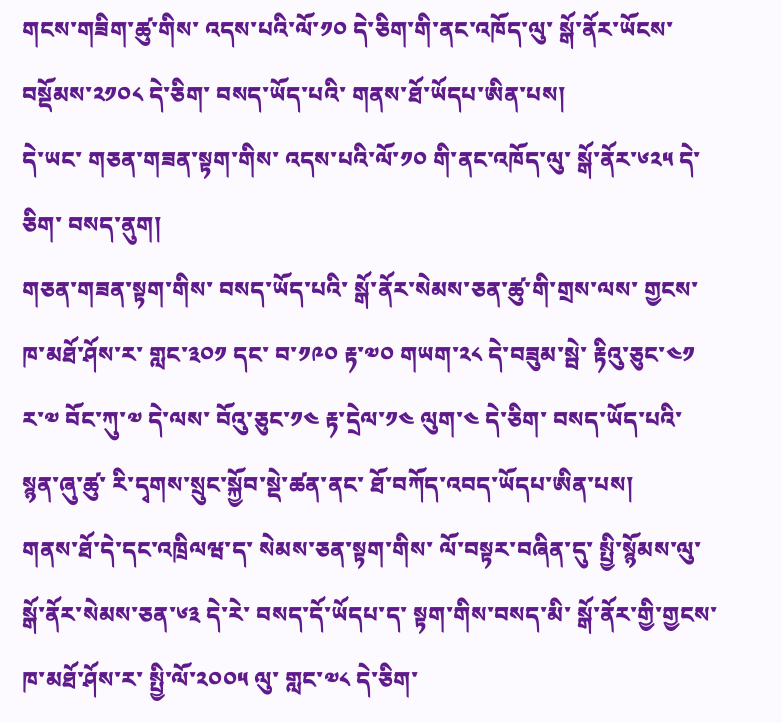གངས་གཟིག་ཚུ་གིས་ འདས་པའི་ལོ་༡༠ དེ་ཅིག་གི་ནང་འཁོད་ལུ་ སྒོ་ནོར་ཡོངས་བསྡོམས་༢༡༠༨ དེ་ཅིག་ བསད་ཡོད་པའི་ གནས་ཐོ་ཡོདཔ་ཨིན་པས།
དེ་ཡང་ གཅན་གཟན་སྟག་གིས་ འདས་པའི་ལོ་༡༠ གི་ནང་འཁོད་ལུ་ སྒོ་ནོར་༦༢༥ དེ་ཅིག་ བསད་ནུག།
གཅན་གཟན་སྟག་གིས་ བསད་ཡོད་པའི་ སྒོ་ནོར་སེམས་ཅན་ཚུ་གི་གྲས་ལས་ གྱངས་ཁ་མཐོ་ཤོས་ར་ གླང་༣༠༡ དང་ བ་༡༩༠ རྟ་༧༠ གཡག་༢༨ དེ་བཟུམ་སྦེ་ རྟིའུ་ཅུང་༤༡ ར་༧ བོང་ཀུ་༧ དེ་ལས་ བོའུ་ཅུང་༡༤ རྟ་དྲེལ་༡༤ ལུག་༤ དེ་ཅིག་ བསད་ཡོད་པའི་སྙན་ཞུ་ཚུ་ རི་དྭགས་སྲུང་སྐྱོབ་སྡེ་ཚན་ནང་ ཐོ་བཀོད་འབད་ཡོདཔ་ཨིན་པས།
གནས་ཐོ་དེ་དང་འཁྲིལཝ་ད་ སེམས་ཅན་སྟག་གིས་ ལོ་བསྟར་བཞིན་དུ་ སྤྱི་སྙོམས་ལུ་ སྒོ་ནོར་སེམས་ཅན་༦༣ དེ་རེ་ བསད་དོ་ཡོདཔ་ད་ སྟག་གིས་བསད་མི་ སྒོ་ནོར་གྱི་གྱངས་ཁ་མཐོ་ཤོས་ར་ སྤྱི་ལོ་༢༠༠༥ ལུ་ གླང་༧༨ དེ་ཅིག་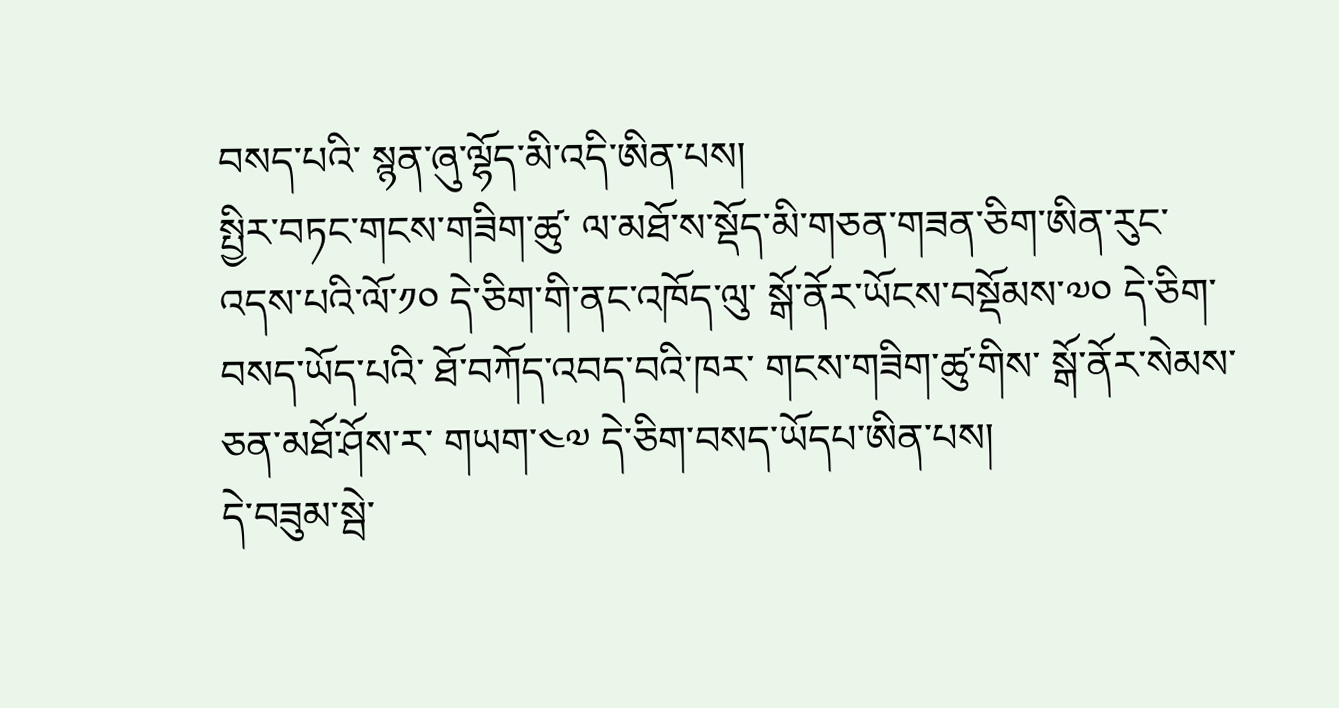བསད་པའི་ སྙན་ཞུ་ལྷོད་མི་འདི་ཨིན་པས།
སྤྱིར་བཏང་གངས་གཟིག་ཚུ་ ལ་མཐོ་ས་སྡོད་མི་གཅན་གཟན་ཅིག་ཨིན་རུང་ འདས་པའི་ལོ་༡༠ དེ་ཅིག་གི་ནང་འཁོད་ལུ་ སྒོ་ནོར་ཡོངས་བསྡོམས་༧༠ དེ་ཅིག་ བསད་ཡོད་པའི་ ཐོ་བཀོད་འབད་བའི་ཁར་ གངས་གཟིག་ཚུ་གིས་ སྒོ་ནོར་སེམས་ཅན་མཐོ་ཤོས་ར་ གཡག་༤༧ དེ་ཅིག་བསད་ཡོདཔ་ཨིན་པས།
དེ་བཟུམ་སྦེ་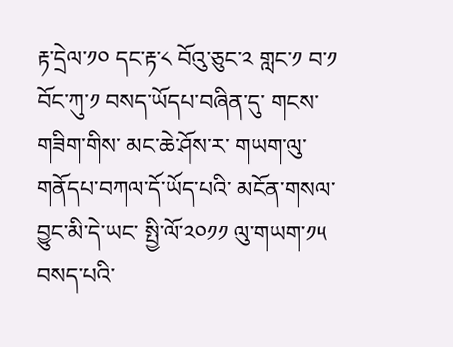རྟ་དྲེལ་༡༠ དང་རྟ་༨ བོའུ་ཅུང་༢ གླང་༡ བ་༡ བོང་ཀུ་༡ བསད་ཡོདཔ་བཞིན་དུ་ གངས་གཟིག་གིས་ མང་ཆེ་ཤོས་ར་ གཡག་ལུ་གནོདཔ་བཀལ་དོ་ཡོད་པའི་ མངོན་གསལ་བྱུང་མི་དེ་ཡང་ སྤྱི་ལོ་༢༠༡༡ ལུ་གཡག་༡༥ བསད་པའི་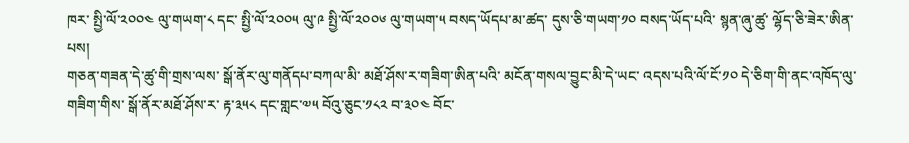ཁར་ སྤྱི་ལོ་༢༠༠༤ ལུ་གཡག་༨ དང་ སྤྱི་ལོ་༢༠༠༥ ལུ་༩ སྤྱི་ལོ་༢༠༠༦ ལུ་གཡག་༥ བསད་ཡོདཔ་མ་ཚད་ དུས་ཅི་གཡག་༡༠ བསད་ཡོད་པའི་ སྙན་ཞུ་ཚུ་ ལྷོད་ཅི་ཟེར་ཨིན་པས།
གཅན་གཟན་དེ་ཚུ་གི་གྲས་ལས་ སྒོ་ནོར་ལུ་གནོདཔ་བཀལ་མི་ མཐོ་ཤོས་ར་གཟིག་ཨིན་པའི་ མངོན་གསལ་བྱུང་མི་དེ་ཡང་ འདས་པའི་ལོ་ངོ་༡༠ དེ་ཅིག་གི་ནང་འཁོད་ལུ་ གཟིག་གིས་ སྒོ་ནོར་མཐོ་ཤོས་ར་ རྟ་༣༥༨ དང་གླང་༧༥ བོའུ་ཅུང་༡༨༢ བ་༣༠༤ བོང་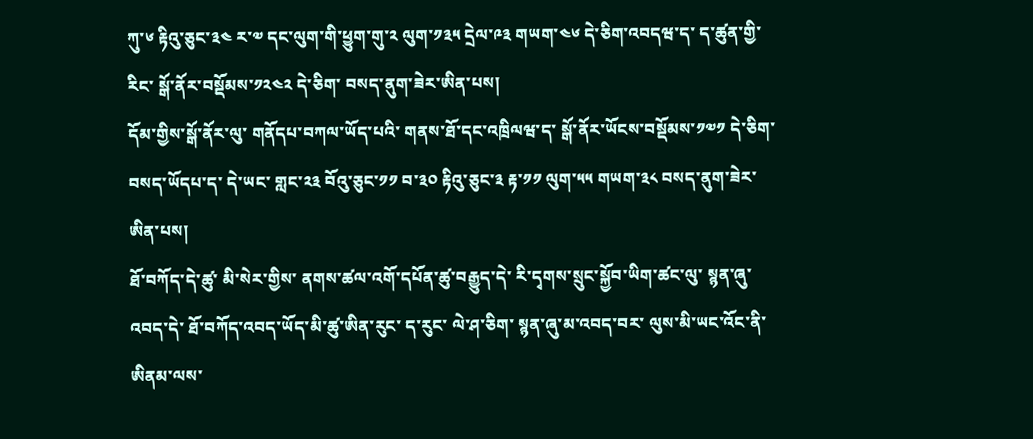ཀུ་༦ རྟིའུ་ཅུང་༣༤ ར་༧ དང་ལུག་གི་ཕྱུག་གུ་༢ ལུག་༡༣༥ དྲེལ་༩༣ གཡག་༤༦ དེ་ཅིག་འབདཝ་ད་ ད་ཚུན་གྱི་རིང་ སྒོ་ནོར་བསྡོམས་༡༢༤༢ དེ་ཅིག་ བསད་ནུག་ཟེར་ཨིན་པས།
དོམ་གྱིས་སྒོ་ནོར་ལུ་ གནོདཔ་བཀལ་ཡོད་པའི་ གནས་ཐོ་དང་འཁྲིལཝ་ད་ སྒོ་ནོར་ཡོངས་བསྡོམས་༡༧༡ དེ་ཅིག་བསད་ཡོདཔ་ད་ དེ་ཡང་ གླང་༢༣ བོའུ་ཅུང་༡༡ བ་༣༠ རྟིའུ་ཅུང་༣ རྟ་༡༡ ལུག་༥༥ གཡག་༣༨ བསད་ནུག་ཟེར་ཨིན་པས།
ཐོ་བཀོད་དེ་ཚུ་ མི་སེར་གྱིས་ ནགས་ཚལ་འགོ་དཔོན་ཚུ་བརྒྱུད་དེ་ རི་དྭགས་སྲུང་སྐྱོབ་ཡིག་ཚང་ལུ་ སྙན་ཞུ་འབད་དེ་ ཐོ་བཀོད་འབད་ཡོད་མི་ཚུ་ཨིན་རུང་ ད་རུང་ ལེ་ཤ་ཅིག་ སྙན་ཞུ་མ་འབད་བར་ ལུས་མི་ཡང་འོང་ནི་ཨིནམ་ལས་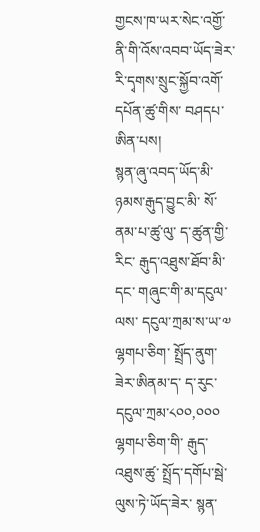གྱངས་ཁ་ཡར་སེང་འགྱོ་ནི་གི་འོས་འབབ་ཡོད་ཟེར་ རི་དྭགས་སྲུང་སྐྱོབ་འགོ་དཔོན་ཚུ་གིས་ བཤདཔ་ཨིན་པས།
སྙན་ཞུ་འབད་ཡོད་མི་ ཉམས་རྒུད་བྱུང་མི་ སོ་ནམ་པ་ཚུ་ལུ་ ད་ཚུན་གྱི་རིང་ རྒུད་འཐུས་ཐོབ་མི་དང་ གཞུང་གི་མ་དངུལ་ལས་ དངུལ་ཀྲམ་ས་ཡ་༧ ལྷགཔ་ཅིག་ སྤྲོད་ནུག་ཟེར་ཨིནམ་ད་ ད་རུང་ དངུལ་ཀྲམ་༨༠༠,༠༠༠ ལྷགཔ་ཅིག་གི་ རྒུད་འཐུས་ཚུ་ སྤྲོད་དགོཔ་སྦེ་ལུས་ཏེ་ཡོད་ཟེར་ སྙན་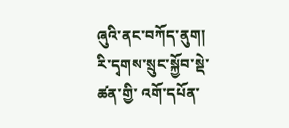ཞུའི་ནང་བཀོད་ནུག།
རི་དྭགས་སྲུང་སྐྱོབ་སྡེ་ཚན་གྱི་ འགོ་དཔོན་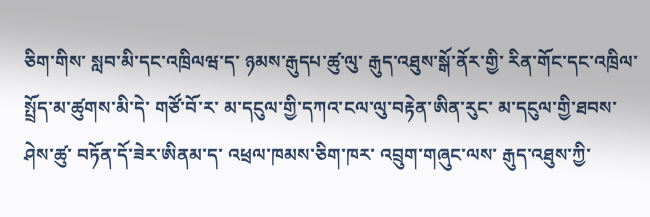ཅིག་གིས་ སླབ་མི་དང་འཁྲིལཝ་ད་ ཉམས་རྒུདཔ་ཚུ་ལུ་ རྒུད་འཐུས་སྒོ་ནོར་གྱི་ རིན་གོང་དང་འཁྲིལ་ སྤྲོད་མ་ཚུགས་མི་དེ་ གཙོ་བོ་ར་ མ་དངུལ་གྱི་དཀའ་ངལ་ལུ་བརྟེན་ཨིན་རུང་ མ་དངུལ་གྱི་ཐབས་ཤེས་ཚུ་ བཏོན་དོ་ཟེར་ཨིནམ་ད་ འཕྲལ་ཁམས་ཅིག་ཁར་ འབྲུག་གཞུང་ལས་ རྒུད་འཐུས་ཀྱི་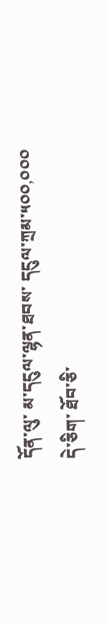དོན་ལུ་ མ་དངུལ་ལྷན་ཐབས་ དངུལ་ཀྲམ་༥༠༠,༠༠༠ དེ་ཅིག་ ཐོབ་ཅི་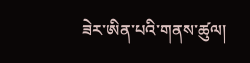ཟེར་ཨིན་པའི་གནས་ཚུལ།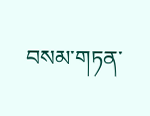བསམ་གཏན་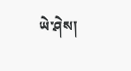ཡེ་ཤེས།